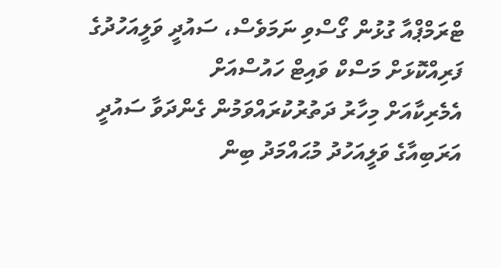ޓްރަމްޕްއާ ގުޅުން ގޯސްވި ނަމަވެސް، ސައުދީ ވަލީއަހުދުގެ ފަރިއްކޮޅަށް މަސްކް ވައިޓް ހައުސްއަށް
އެމެރިކާއަށް މިހާރު ދަތުރުކުރައްވަމުން ގެންދަވާ ސައުދީ އަރަބިއާގެ ވަލީއަހުދު މުޙައްމަދު ބިން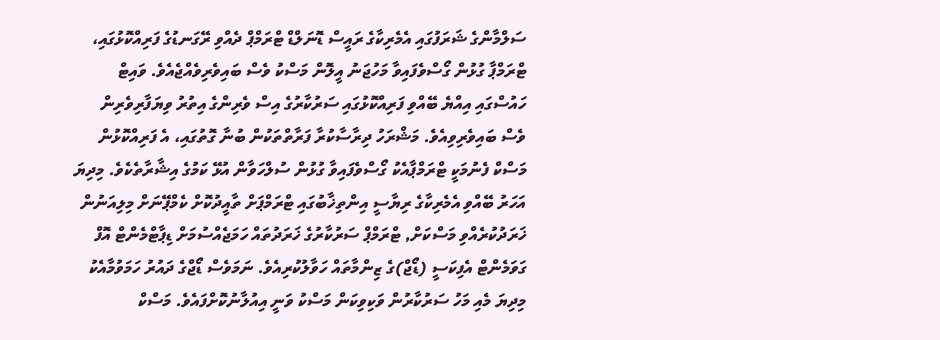ސަލްމާންގެ ޝަރަފުގައި އެމެރިކާގެ ރައީސް ޑޮނަލްޑް ޓްރަމްޕް ދެއްވި ރޭގަނޑުގެ ފަރިއްކޮޅުގައި، ޓްރަމްޕާ ގުޅުން ގޯސްވެފައިވާ މަހުޖަނު އީލޮން މަސްކު ވެސް ބައިވެރިވެއްޖެއެވެ. ވައިޓް ހައުސްގައި އިއްޔެ ބޭއްވި ފަރިއްކޮޅުގައި ސަރުކާރުގެ އިސް ވެރިންގެ އިތުރު ވިޔަފާރިވެރިން ވެސް ބައިވެރިވިއެވެ. މަޝްރަހު ދިރާސާކުރާ ފަރާތްތަކުން ބުނާ ގޮތުގައި، އެ ފަރިއްކޮޅުން މަސްކް ފެނުމަކީ ޓްރަމްޕާއެކު ގޯސްވެފައިވާ ގުޅުން ސުލްހަވާން އުޅޭ ކަމުގެ އިޝާރާތެކެވެ. މިދިޔަ އަހަރު ބޭއްވި އެމެރިކާގެ ރިޔާސީ އިންތިޚާބުގައި ޓްރަމްޕަށް ތާއީދުކޮށް ކެމްޕޭނަށް މިލިއަނުން ޚަރަދުކުރެއްވި މަސްކަށް, ޓްރަމްޕް ސަރުކާރުގެ ޚަރަދުތައް ހަމަޖެއްސުމަށް ޑިޕާޓްމެންޓް އޮފް ގަވަމެންޓް އެފިކަސީ (ޑޯޖް)ގެ ޒިންމާތައް ހަވާލުކުރިއެވެ. ނަމަވެސް ޑޯޖްގެ ދައުރު ހަމަވުމާއެކު މިދިޔަ މެއި މަހު ސަރުކާރުން ވަކިވިކަން މަސްކު ވަނީ އިއުލާނުކޮށްފައެވެ. މަސްކް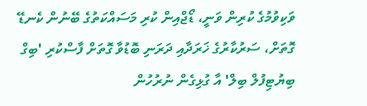ވަކިވުމުގެ ކުރިން ވަނީ، ޑޯޖްއިން ކުރި މަސައްކަތުގެ ބޭނުން ކެނޑޭ ގޮތަށް، ސަރުކާރުގެ ޚަރަދާއި ދަރަނި ބޮޑުވާ ގޮތަށް ފާސްކުރި 'ބިގް ބިޔުޓިފުލް ބިލް' އާ ގުޅިގެން ނުރުހުން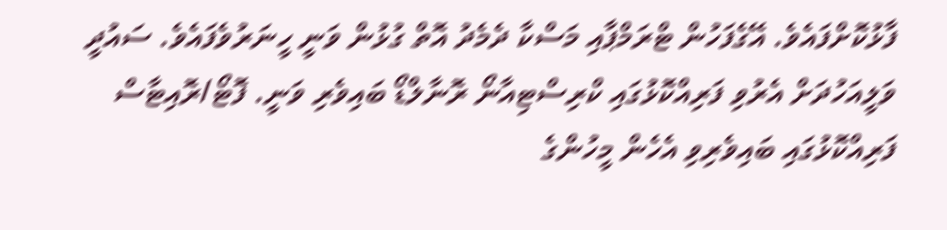ފާޅުކޮށްފައެވެ. އޭގެފަހުން ޓްރަމްޕާއި މަސްކާ ދެމެދު އޮތް ގުޅުން ވަނީ ހީނަރުވެފައެވެ. ސައުދީ ވަލީއަހުދަށް އެރުވި ފަރިއްކޮޅުގައި ކްރިސްޓިއާނޯ ރޮނާލްޑޯ ބައިވެރި ވަނީ. ފޮޓޯ/ރޮއިޓާސް ފަރިއްކޮޅުގައި ބައިވެރިވި އެހެން މީހުންގެ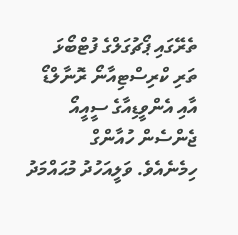ތެރޭގައި ޕޯޗުގަލްގެ ފުޓްބޯޅަ ތަރި ކްރިސްޓިއާނޯ ރޮނާލްޑޯ އާއި އެންވީޑިއާގެ ސީއީއޯ ޖެންސެން ހުއާންގް ހިމެނެއެވެ. ވަލީއަހުދު މުޙައްމަދު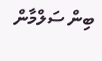ބިން ސަލްމާން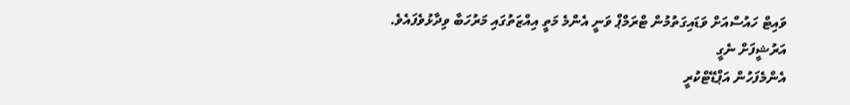ވައިޓް ހައުސްއަށް ވަޑައިގަތުމުން ޓްރަމްޕް ވަނީ އެންމެ މަތީ އިއްޒަތުގައި މަރުހަބާ ވިދާޅުވެފައެވެ.
އަރުޝީފަށް ނެގީ
އެންމެފަހުން އަޕްޑޭޓްކުރީ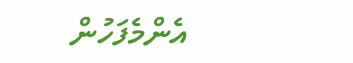އެންމެފަހުން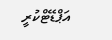އަޕްޑޭޓްކުރީ